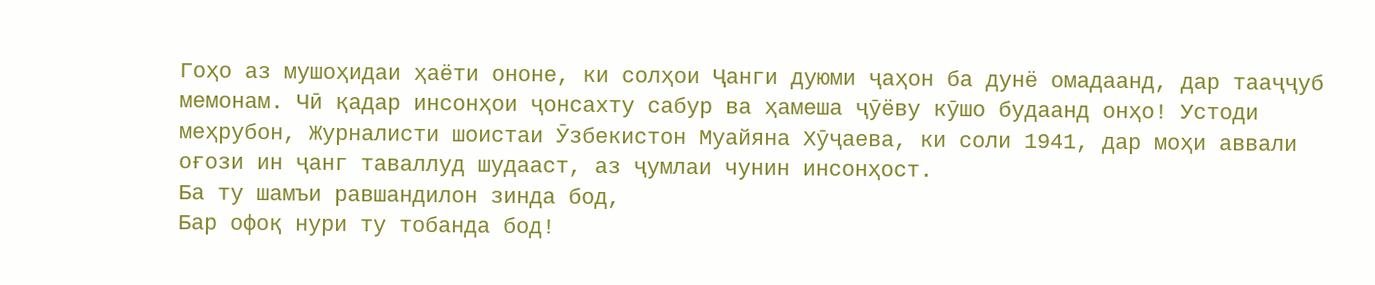Гоҳо аз мушоҳидаи ҳаёти ононе, ки солҳои Ҷанги дуюми ҷаҳон ба дунё омадаанд, дар тааҷҷуб мемонам. Чӣ қадар инсонҳои ҷонсахту сабур ва ҳамеша ҷӯёву кӯшо будаанд онҳо! Устоди меҳрубон, Журналисти шоистаи Ӯзбекистон Муайяна Хӯҷаева, ки соли 1941, дар моҳи аввали оғози ин ҷанг таваллуд шудааст, аз ҷумлаи чунин инсонҳост.
Ба ту шамъи равшандилон зинда бод,
Бар офоқ нури ту тобанда бод!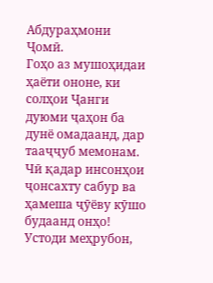Абдураҳмони Ҷомӣ.
Гоҳо аз мушоҳидаи ҳаёти ононе, ки солҳои Ҷанги дуюми ҷаҳон ба дунё омадаанд, дар тааҷҷуб мемонам. Чӣ қадар инсонҳои ҷонсахту сабур ва ҳамеша ҷӯёву кӯшо будаанд онҳо! Устоди меҳрубон,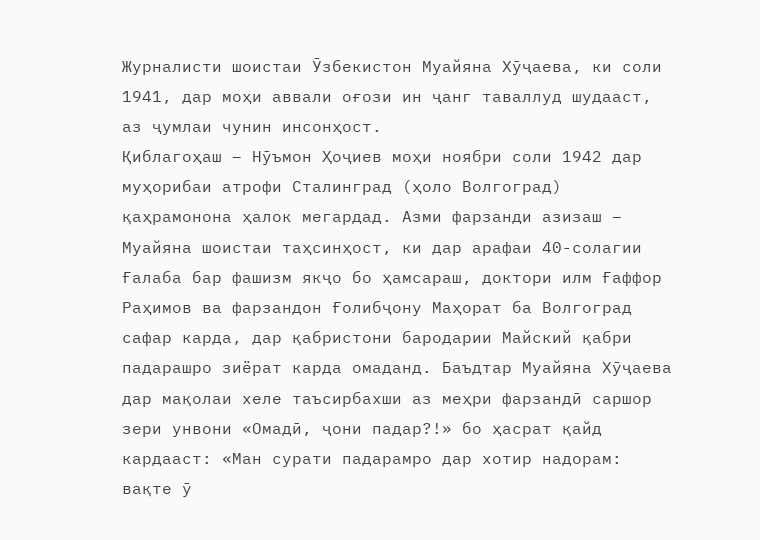Журналисти шоистаи Ӯзбекистон Муайяна Хӯҷаева, ки соли 1941, дар моҳи аввали оғози ин ҷанг таваллуд шудааст, аз ҷумлаи чунин инсонҳост.
Қиблагоҳаш – Нӯъмон Ҳоҷиев моҳи ноябри соли 1942 дар муҳорибаи атрофи Сталинград (ҳоло Волгоград) қаҳрамонона ҳалок мегардад. Азми фарзанди азизаш – Муайяна шоистаи таҳсинҳост, ки дар арафаи 40-солагии Ғалаба бар фашизм якҷо бо ҳамсараш, доктори илм Ғаффор Раҳимов ва фарзандон Ғолибҷону Маҳорат ба Волгоград сафар карда, дар қабристони бародарии Майский қабри падарашро зиёрат карда омаданд. Баъдтар Муайяна Хӯҷаева дар мақолаи хеле таъсирбахши аз меҳри фарзандӣ саршор зери унвони «Омадӣ, ҷони падар?!» бо ҳасрат қайд кардааст: «Ман сурати падарамро дар хотир надорам: вақте ӯ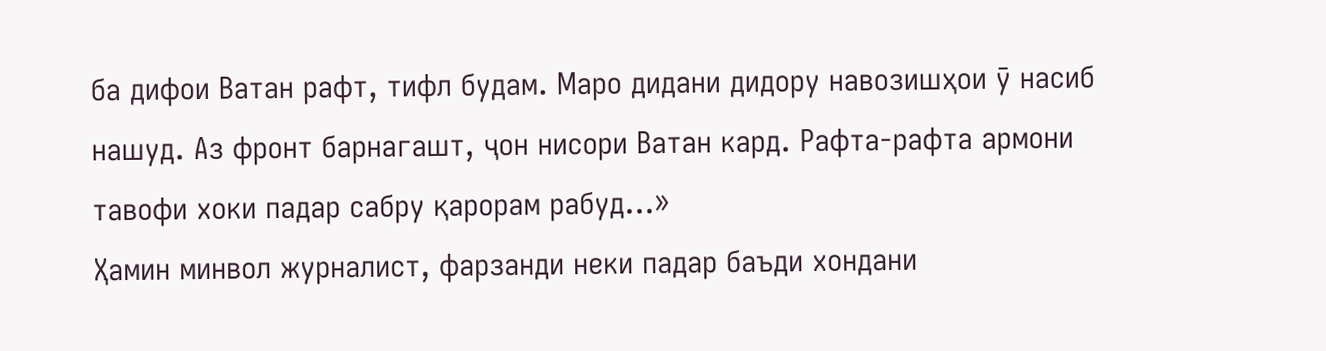ба дифои Ватан рафт, тифл будам. Маро дидани дидору навозишҳои ӯ насиб нашуд. Аз фронт барнагашт, ҷон нисори Ватан кард. Рафта-рафта армони тавофи хоки падар сабру қарорам рабуд...»
Ҳамин минвол журналист, фарзанди неки падар баъди хондани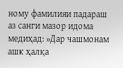ному фамилияи падараш аз санги мазор идома медиҳад: »Дар чашмонам ашк ҳалқа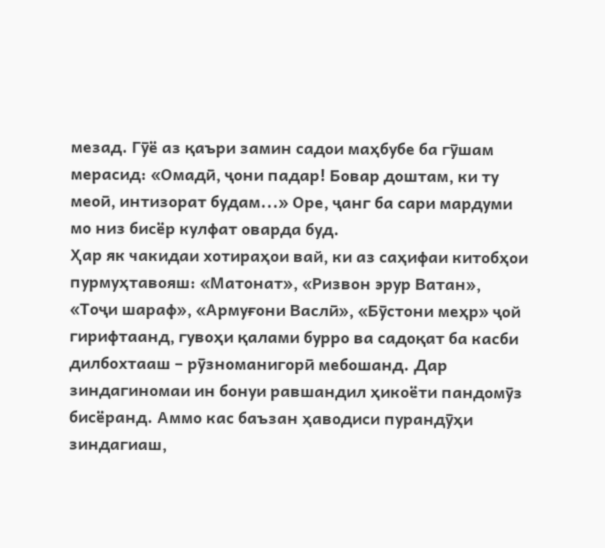мезад. Гӯё аз қаъри замин садои маҳбубе ба гӯшам мерасид: «Омадӣ, ҷони падар! Бовар доштам, ки ту меоӣ, интизорат будам...» Оре, ҷанг ба сари мардуми мо низ бисёр кулфат оварда буд.
Ҳар як чакидаи хотираҳои вай, ки аз саҳифаи китобҳои пурмуҳтавояш: «Матонат», «Ризвон эрур Ватан», «Тоҷи шараф», «Армуғони Васлӣ», «Бӯстони меҳр» ҷой гирифтаанд, гувоҳи қалами бурро ва садоқат ба касби дилбохтааш – рӯзноманигорӣ мебошанд. Дар зиндагиномаи ин бонуи равшандил ҳикоёти пандомӯз бисёранд. Аммо кас баъзан ҳаводиси пурандӯҳи зиндагиаш,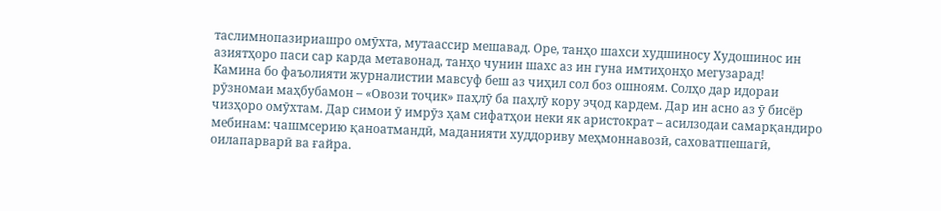таслимнопазириашро омӯхта, мутаассир мешавад. Оре, танҳо шахси худшиносу Худошинос ин азиятҳоро паси сар карда метавонад, танҳо чунин шахс аз ин гуна имтиҳонҳо мегузарад!
Камина бо фаъолияти журналистии мавсуф беш аз чиҳил сол боз ошноям. Солҳо дар идораи рӯзномаи маҳбубамон – «Овози тоҷик» паҳлӯ ба паҳлӯ кору эҷод кардем. Дар ин асно аз ӯ бисёр чизҳоро омӯхтам. Дар симои ӯ имрӯз ҳам сифатҳои неки як аристократ – асилзодаи самарқандиро мебинам: чашмсерию қаноатмандӣ, маданияти худдориву меҳмоннавозӣ, саховатпешагӣ, оилапарварӣ ва ғайра.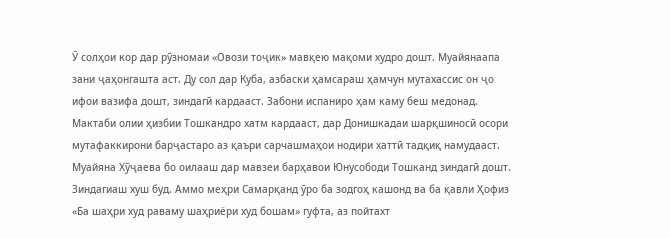Ӯ солҳои кор дар рӯзномаи «Овози тоҷик» мавқею мақоми худро дошт. Муайянаапа зани ҷаҳонгашта аст. Ду сол дар Куба, азбаски ҳамсараш ҳамчун мутахассис он ҷо ифои вазифа дошт, зиндагӣ кардааст. Забони испаниро ҳам каму беш медонад. Мактаби олии ҳизбии Тошкандро хатм кардааст, дар Донишкадаи шарқшиносӣ осори мутафаккирони барҷастаро аз қаъри сарчашмаҳои нодири хаттӣ тадқиқ намудааст.
Муайяна Хӯҷаева бо оилааш дар мавзеи барҳавои Юнусободи Тошканд зиндагӣ дошт. Зиндагиаш хуш буд. Аммо меҳри Самарқанд ӯро ба зодгоҳ кашонд ва ба қавли Ҳофиз «Ба шаҳри худ раваму шаҳриёри худ бошам» гуфта, аз пойтахт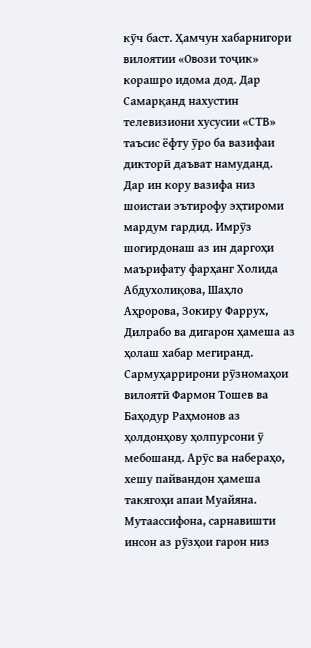кӯч баст. Ҳамчун хабарнигори вилоятии «Овози тоҷик» корашро идома дод. Дар Самарқанд нахустин телевизиони хусусии «СТВ» таъсис ёфту ӯро ба вазифаи дикторӣ даъват намуданд. Дар ин кору вазифа низ шоистаи эътирофу эҳтироми мардум гардид. Имрӯз шогирдонаш аз ин даргоҳи маърифату фарҳанг Холида Абдухолиқова, Шаҳло Аҳророва, Зокиру Фаррух, Дилрабо ва дигарон ҳамеша аз ҳолаш хабар мегиранд. Сармуҳаррирони рӯзномаҳои вилоятӣ Фармон Тошев ва Баҳодур Раҳмонов аз ҳолдонҳову ҳолпурсони ӯ мебошанд. Арӯс ва набераҳо, хешу пайвандон ҳамеша такягоҳи апаи Муайяна.
Мутаассифона, сарнавишти инсон аз рӯзҳои гарон низ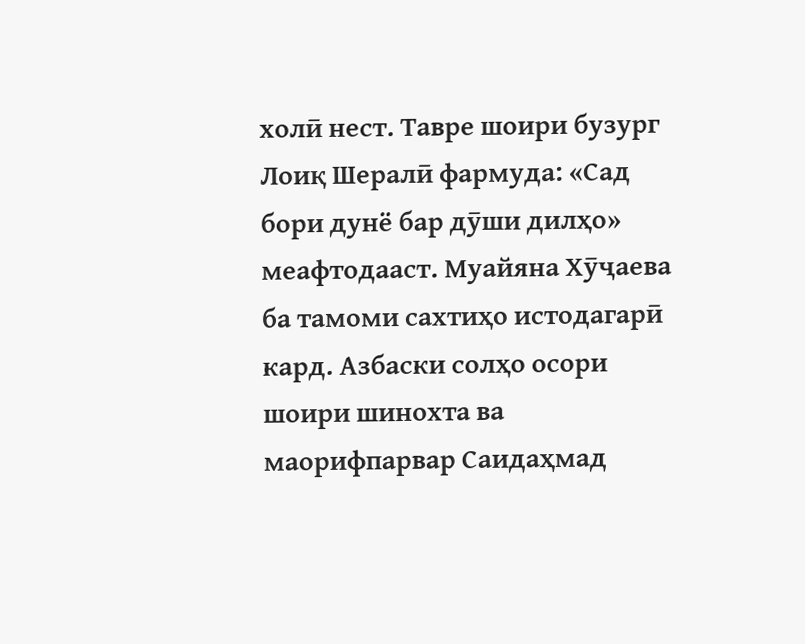холӣ нест. Тавре шоири бузург Лоиқ Шералӣ фармуда: «Сад бори дунё бар дӯши дилҳо» меафтодааст. Муайяна Хӯҷаева ба тамоми сахтиҳо истодагарӣ кард. Азбаски солҳо осори шоири шинохта ва маорифпарвар Саидаҳмад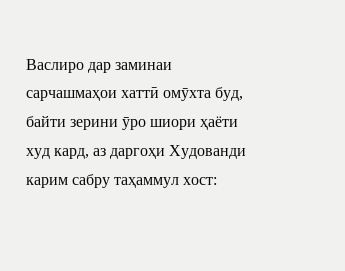Васлиро дар заминаи сарчашмаҳои хаттӣ омӯхта буд, байти зерини ӯро шиори ҳаёти худ кард, аз даргоҳи Худованди карим сабру таҳаммул хост: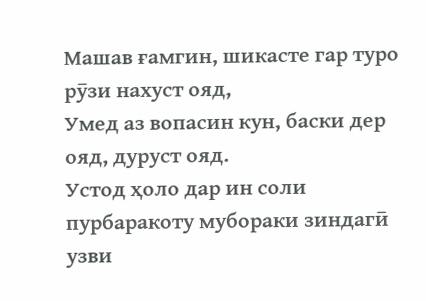Машав ғамгин, шикасте гар туро рӯзи нахуст ояд,
Умед аз вопасин кун, баски дер ояд, дуруст ояд.
Устод ҳоло дар ин соли пурбаракоту мубораки зиндагӣ узви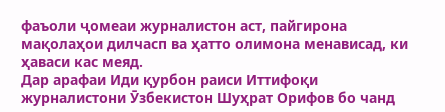фаъоли ҷомеаи журналистон аст, пайгирона мақолаҳои дилчасп ва ҳатто олимона менависад, ки ҳаваси кас меяд.
Дар арафаи Иди қурбон раиси Иттифоқи журналистони Ӯзбекистон Шуҳрат Орифов бо чанд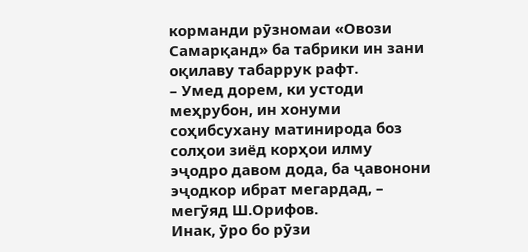корманди рӯзномаи «Овози Самарқанд» ба табрики ин зани оқилаву табаррук рафт.
– Умед дорем, ки устоди меҳрубон, ин хонуми соҳибсухану матинирода боз солҳои зиёд корҳои илму эҷодро давом дода, ба ҷавонони эҷодкор ибрат мегардад, – мегӯяд Ш.Орифов.
Инак, ӯро бо рӯзи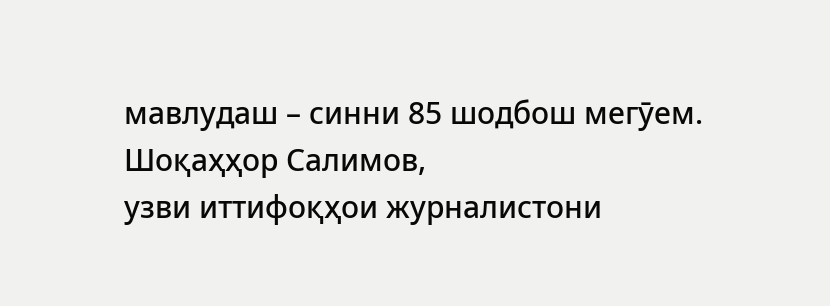мавлудаш – синни 85 шодбош мегӯем.
Шоқаҳҳор Салимов,
узви иттифоқҳои журналистони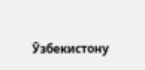Ӯзбекистону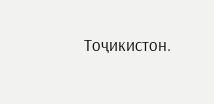Тоҷикистон.